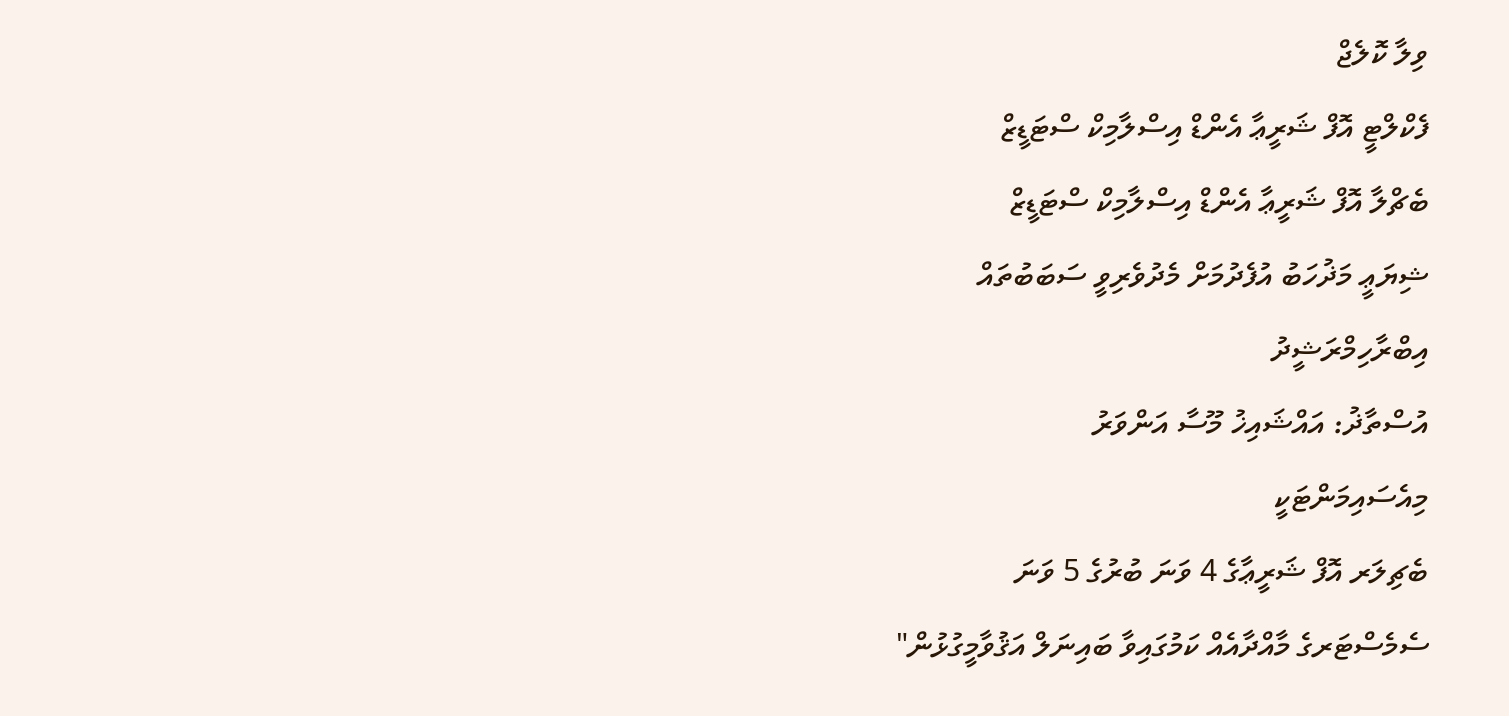ވިލާ ކޮލެޖް
ފެކްލްޓީ އޮފް ޝަރީޢާ އެންޑް އިސްލާމިކް ސްޓަޑީޒް
ބެޗްލާ އޮފް ޝަރީޢާ އެންޑް އިސްލާމިކް ސްޓަޑީޒް
ޝިޔަޢީ މަޛުހަބު އުފެދުމަށް މެދުވެރިވީ ސަބަބުތައް
އިބްރާހިމްރަޝީދު
އުސްތާޛު: އައްޝައިޚު މޫސާ އަންވަރު
މިއެސައިމަންޓަކީ
ބެޗިލަރ އޮފް ޝަރީޢާގެ 4 ވަނަ ބުރުގެ 5 ވަނަ
ސެމެސްޓަރގެ މާއްދާއެއް ކަމުގައިވާ ބައިނަލް އަޤުވާމީގުޅުން"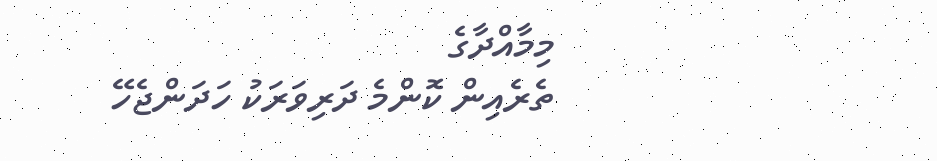މިމާއްދާގެ
ތެރެއިން ކޮންމެ ދަރިވަރަކު ހަދަންޖެހޭ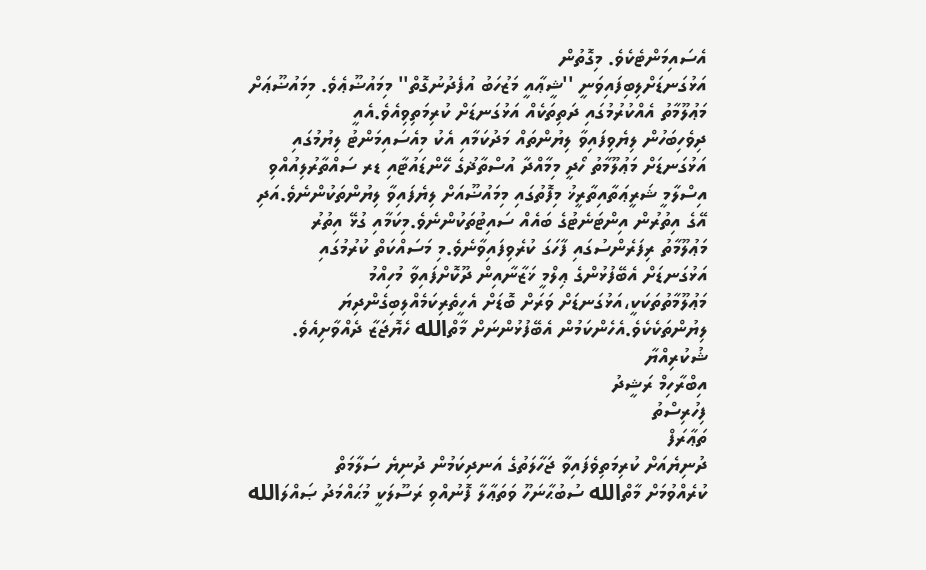އެސައިމަންޓެކެވެ. މިގޮތުން
އަޅުގަނޑަށްލިބިފައިވަނީ ''ޝީޢާއީ މަޒުހަބު އުފެދުނުގޮތް'' މިމައުޟޫޢެވެ. މިމައުޟޫޢަށް
މަޢުލޫމާތު އެއްކުރުމުގައި ދަތިތަކެއް އަޅުގަނޑަށް ކުރިމަތިވިއެވެ.އެއީ
ދިވެހިބަހުން ލިޔެވިފައިވާ ލިޔުންތައް މަދުކަމާއި އެކު މިއެސައިމަންޓު ލިޔުމުގައި
އަޅުގަނޑަށް މަޢުލޫމާތު ހޯދީ މިމާއްދާ އުސްތާޛުގެ ހޭންޑައުޓާއި ޑރ ސައްތާރުލިއުއްވި
އިސްލާމީ ޝަރީޢަތާއިތާރީޚު މިފޮތުގައި މިމައުޟޫއަށް ލިޔެފައިވާ ލިޔުންތަކުންނެވެ.އަދި
އޭގެ އިތުރުން އިންޓަނެޓުގެ ބައެއް ސައިޓުތަކުންނެވެ.މިކަމާއި ގުޅޭ އިތުރު
މަޢުލޫމާތު ރިފަރެންސުގައި ފާހަގަ ކުރެވިފައިވާނެވެ.މި މަސައްކަތް ކުރުމުގައި
އަޅުގަނޑަށް އެބޭފުޅުންގެ ޢިލްމީ ޚަޒާނާއިން ދޫކޮށްފައިވާ މުހިއްމު
މަޢުލޫމާތުތަކަކީ،އަޅުގަނޑަށް ވަރަށް ބޮޑަށް އެހީތެރިކަމެއްލިބިގެންދިޔަ
ލިޔުންތަކެކެވެ.އެހެންކަމުން އެބޭފުޅުންނަށް މާތްالله ހެޔޮޖަޒާ ދެއްވާށިއެވެ.
ޝުކުރިއްޔާ
އިބްރާހިމް ރަޝީދު
ފިހުރިސްތު
ތަޢާރަފް
ދުނިޔެއަށް ކުރިމަތިވެފައިވާ ޖަހާލަތުގެ އަނދިކަމުން ދުނިޔެ ސަލާމަތް
ކުރެއްވުމަށް މާތްالله ސުބުޙާނަހޫ ވަތަޢާލާ ފޮނުއްވި ރަސޫލަކީ މުޙައްމަދު ޞައްލަالله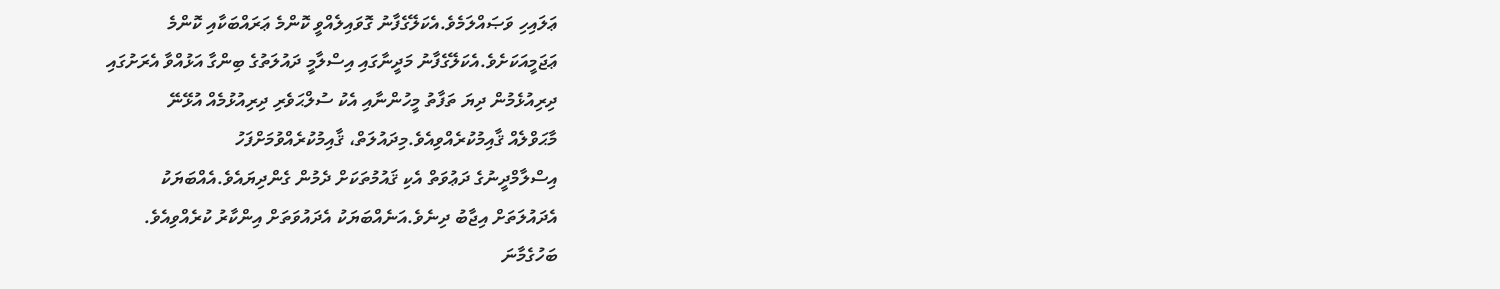ޢަލައިހި ވަޞައްލަމެވެ.އެކަލޭގެފާނު ގޮވައިލެއްވީ ކޮންމެ ޢަރައްބަކާއި ކޮންމެ
ޢަޖަމީއަކަށެވެ.އެކަލޭގެފާނު މަދީނާގައި އިސްލާމީ ދައުލަތުގެ ބިންގާ އަޅުއްވާ އެރަށުގައި
ދިރިއުޅެމުން ދިޔަ ތަފާތު މީހުންނާއި އެކު ސުލްޙަވެރި ދިރިއުޅުމެއް އުޅޭނޭ
މާޙަވްލެއް ޤާއިމުކުރެއްވިއެވެ.މިދައުލަތް، ޤާއިމުކުރެއްވުމަށްފަހު
އިސްލާމްދީނުގެ ދަޢުވަތް އެކި ޤައުމުތަކަށް ދެމުން ގެންދިޔައެވެ.އެއްބަޔަކު
އެދައުލަތަށް އިޖާބު ދިނެވެ.އަނެއްބަޔަކު އެދައުވަތަށް އިންކާރު ކުރެއްވިއެވެ.
ބަހުގެމާނަ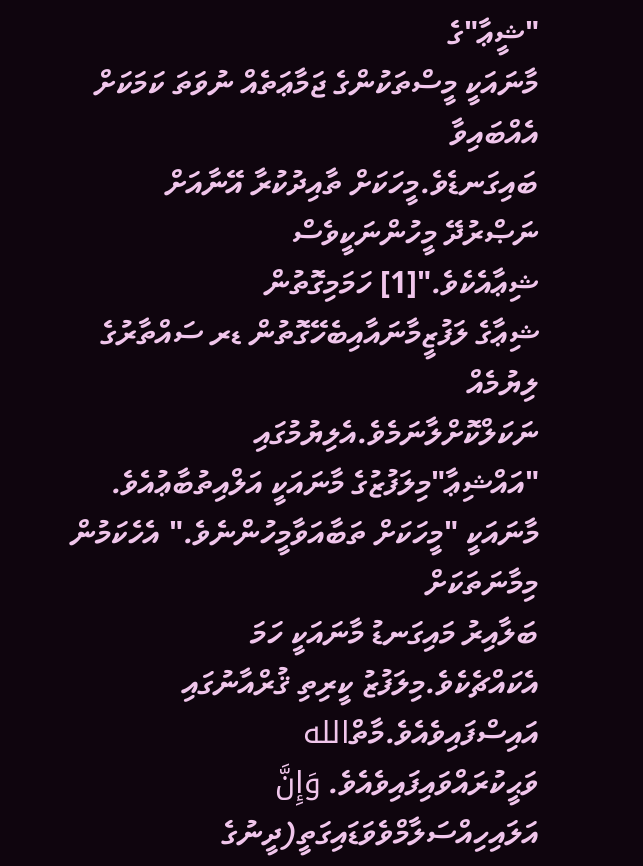"ޝީޢާ"ގެ
މާނައަކީ މީސްތަކުންގެ ޖަމާޢަތެއް ނުވަތަ ކަމަކަށް އެއްބައިވާ
ބައިގަނޑެވެ.މީހަކަށް ތާއިދުކުރާ އޭނާއަށް ނަޞްރުދޭ މީހުންނަކީވެސް
ޝިޢާއެކެވެ."[1] ހަމަމިގޮތުން
ޝިޢާގެ ލަފުޒީމާނައާއިބެހޭގޮތުން ޑރ ސައްތާރުގެ ލިޔުމެއް
ނަކަލްކޮށްލާނަމެވެ.އެލިޔުމުގައި "އައްޝިޢާ"މިލަފުޒުގެ މާނައަކީ އަލްއިތުބާޢުއެވެ.
މާނައަކީ "މީހަކަށް ތަބާއަވާމީހުންނެވެ." އެހެކަމުން މިމާނަތަކަށް
ބަލާއިރު މައިގަނޑު މާނައަކީ ހަމަ އެކައްޗެކެވެ.މިލަފުޒު ކީރިތި ޤުރްއާނުގައި އައިސްފައިވެއެވެ.މާތްالله
ވަޙީކުރައްވައިފައިވެއެވެ. وَإِنَّ
އަލައިހިއްސަލާމްވެވަޑައިގަތީ(ދީނުގެ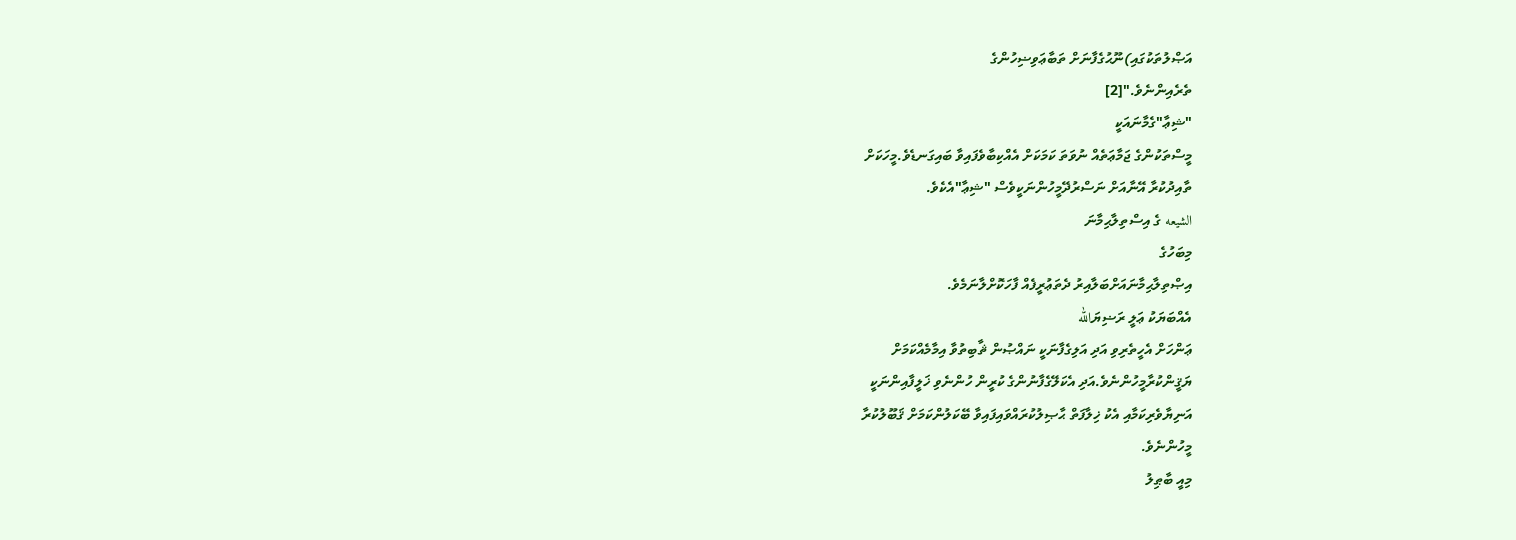އަޞްލުތަކުގައި)ނޫޙުގެފާނަށް ތަބާޢަވިޟިހުންގެ
ތެރެއިންނެވެ."[2]
"ޝިޢާ"ގެމާނައަކީ
މީސްތަކުންގެ ޖަމާޢަތެއް ނުވަތަ ކަމަކަށް އެއްކިބާވެފައިވާ ބައިގަނޑެވެ.މީހަކަށް
ތާއިދުކުރާ އޭނާއަށް ނަސްރުދޭމީހުންނަކީވެސް "ޝިޢާ"އެކެވެ.
الشيعه ގެ އިސްތިލާޙިމާނަ
މިބަހުގެ
އިޞްތިލާޙިމާނައަށްބަލާއިރު ދެތަޢުރީފެއް ފާހަކޮށްލާނަމެވެ.
އެއްބަޔަކު ޢަލީ ރަޟިޔަالله
ޢަންހަށް އެހީތެރިވި އަދި އަލިގެފާނަކީ ނައްޞުން ޘާބިތުވާ އިމާމެއްކަމަށް
ޔަޤީންކުރާމީހުންނެވެ.އަދި އެކަލޭގެފާނުންގެ ކުރީން ހުންނެވި ޚަލީފާއިންނަކީ
އަނިޔާވެރިކަމާއި އެކު ޚިލާފަތް ޙާޞިލުކުރައްވައިފައިވާ ބޭކަލުންކަމަށް ޤަބޫލުކުރާ
މީހުންނެވެ.
މިއީ ބާޠިލު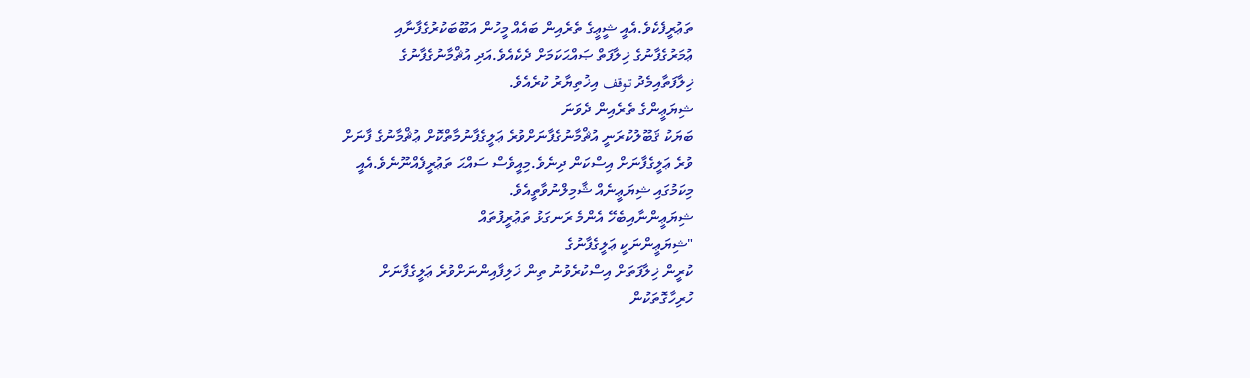ތަޢުރީފެކެވެ.އެއީ ޝީޢީގެ ތެރެއިން ބައެއް މީހުން އަބޫބަކުރުގެފާނާއި
ޢުމަރުގެފާނުގެ ޚިލާފަތް ޞައްޙަކަމަށް ދެކެއެވެ.އަދި އުޘްމާނުގެފާނުގެ
ޚިލާފަތާއިމެދު توقف އިޚުތިޔާރު ކުރެއެވެ.
ޝިޔަޢީންގެ ތެރެއިން ދެވަނަ
ބަޔަކު ޤަބޫލުކުރަނީ އުޘްމާނުގެފާނަށްވުރެ ޢަލީގެފާނުމާތްކޮށް ޢުޘްމާނުގެ ފާނަށް
ވުރެ ޢަލީގެފާނަށް އިސްކަން ދިނެވެ.މިއީވެސް ސައްޙަ ތަޢުރީފެއްނޫނެވެ.އެއީ
މިކަމުގައި ޝިޔަޢީނެއް ޝާމިލްނުވާތީއެވެ.
ޝިޔަޢީންނާއިބެހޭ އެންމެ ރަނގަޅު ތަޢުރީފުތައް
"ޝިޔަޢީންނަކީ ޢަލީގެފާނުގެ
ކުރީން ޚިލާފަތަށް އިސްކުރެވުނު ތިން ޚަލިފާއިންނަށްވުރެ ޢަލީގެފާނަށް
ހުރިހާގޮތަކުން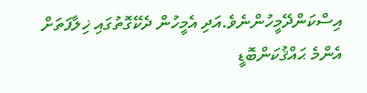އިސްކަންދޭމީހުންނެވެ.އަދި އެމީހުން ދެކޭގޮތުގައި ޚިލާފަތަށް
އެންމެ ޙައްޤުކަންބޮޑީ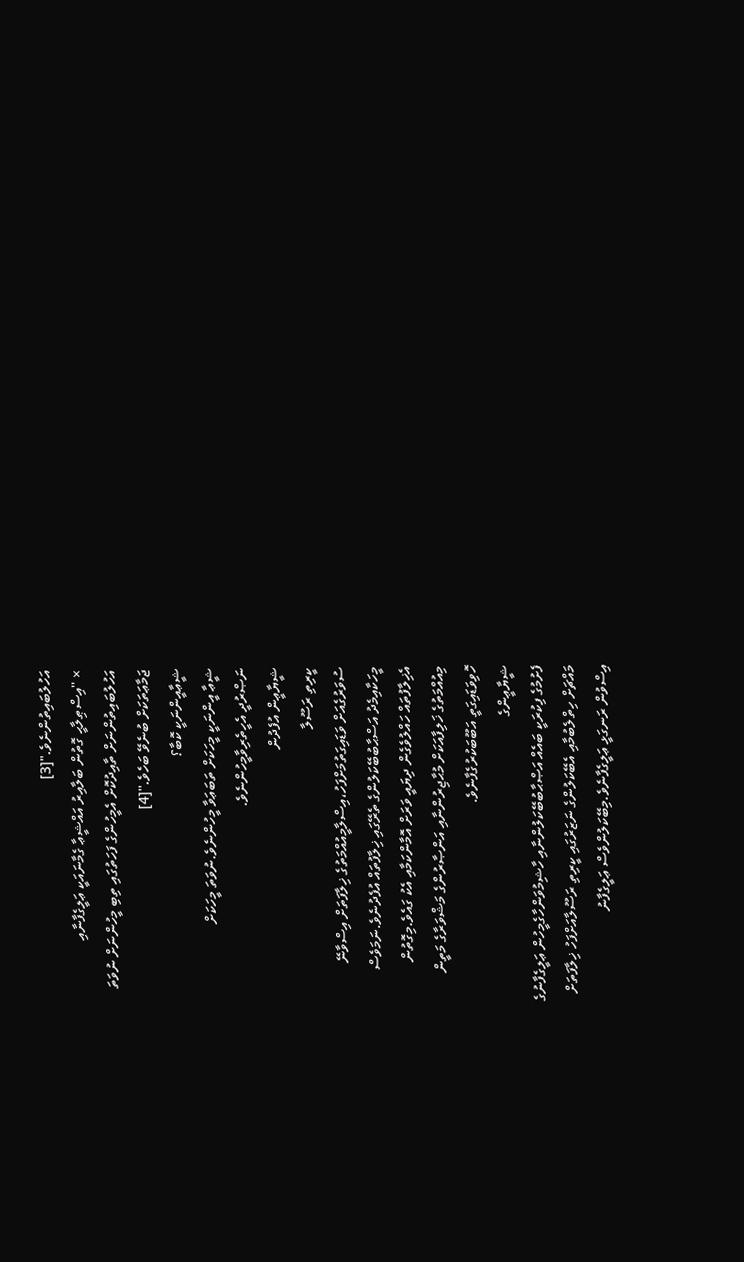އަހުލުބައިތުންނެވެ."[3]
× ''އިސްޠިލާޙީ ގޮތުން ބަލާއިރު އައްޝީޢާ ގެމާނައަކީ ޢަލީގެފާނާއި
އަހުލުބައިތުންނަށް ތާއިދުކޮށް އެމީހުންގެ ފަހަތުގައި ތިބި މީހުންނަށް ނުވަތަ
ޖަމާޢަތަކަށް ބުނެވޭ ބަހެވެ.''[4]
ޝީޢާއީންނަކީ ކޮބާ؟
ޝީޢާ އީންނަކީ މީހަކަށް ތަބަޢަވާ މީހުންނެވެ.ނުވަތަ މީހަކަށް
ނަޞްރުދީ އެހީތެރިވާމީހުންނެވެ.
ޝީޔާޢީން އުފެދުން
ކީރިތި ރަސޫލާ
ސުވަރުގެއަށް ވަޑައިގަތުމަށްފަހު،އިސްލާމީއުއްމަތުގެ ޚިލާފަތަށް އިސްވާނޭ
މީހަކާއިމެދު އަސްޙާބުބޭކަލުންގެ ތެރޭގައި ޚިލާފުތައް އުފެދުނެވެ.ނަމަވެސް
އެޚިލާފުތައް ހައްލުވެގެން ދިޔައީ ވަރަށް އޮމާންކަމާއި އެކު ގައެވެ.މިގޮތުން
މިއުއްމަތުގެ ޚަލިފާއަކަށް މުޙާޖިރުންނާއި އަންޞާރުންގެ މަޝްވަރާގެ މަތީން
ހޮވިވަޑައިގަތީ އަބޫބަކުރުގެފާނެވެ.
ޝީޔާޢީންގެ
ފެށުމުގެ ފިކުރަކީ ބައެއް އަޞްޙާބުބޭކަލުންނާއި ހާޝިމުވަންހާގެމީހުން ޢަލީގެފާނުގެ
މައްޗަށް ހިތްލެބުމާއި އެބޭކަލުންގެ ނަޒަރުގައި ކީރިތި ރަސޫލާއަށްފަހު ޚިލާފަތަށް
އިސްވުން ރަނގަޅީ ޢަލީގެފާނެވެ.މިބޭކަލުންވެސް ޢަލީގެފާނު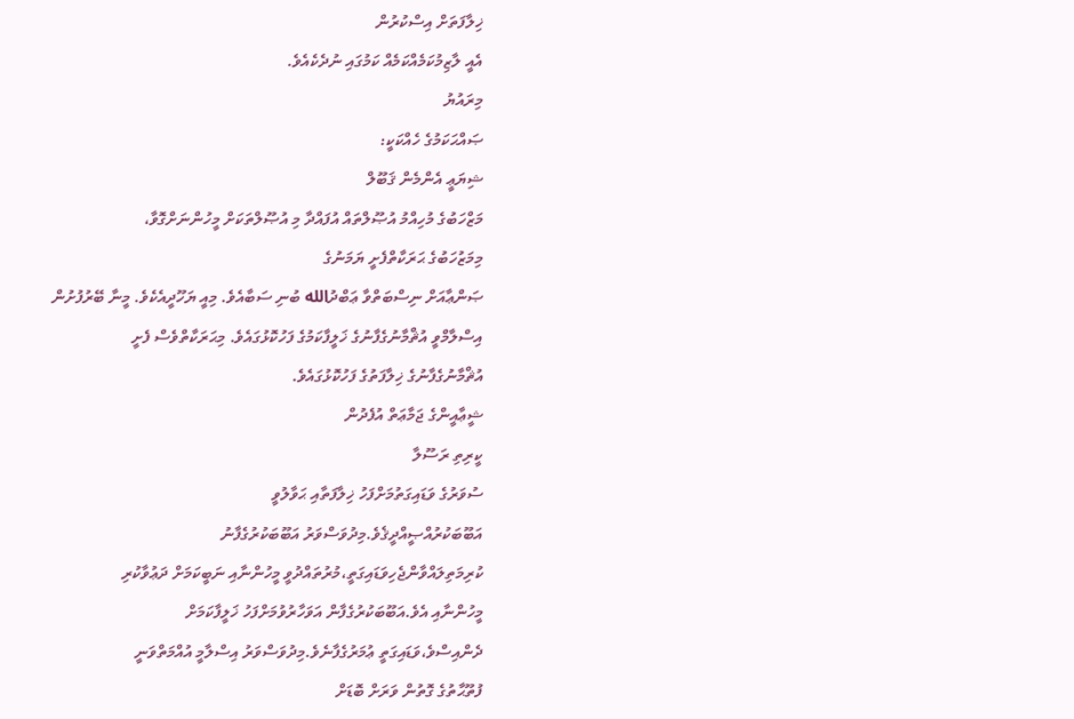ޚިލާފަތަށް އިސްކުރުން
އެއީ ލާޒިމުކަމެއްކަމެއް ކަމުގައި ނުދެކެއެވެ.
މިރައުޔު
ޞައްޙަކަމުގެ ހެއްކަކީ:
ޝިޔަޢީ އެންމެން ޤަބޫލް
މަޒްހަބުގެ މުހިއްމު އުޞޫލްތައް އުފައްދާ މި އުޞޫލްތަކަށް މީހުންނަށްގޮވާ،
މިމަޒުހަބުގެ ޙަރަކާތްފެށީ ޔަމަނުގެ
ޞަންޢާއަށް ނިސްބަތްވާ ޢަބްދުالله ބުނި ސަބާއެވެ. މިއީ ޔަހޫދީއެކެވެ. މީނާ ބޭރުފުށުން
އިސްލާމްވީ އުޘްމާނުގެފާނުގެ ޚަލީފާކަމުގެ ފަހުކޮޅުގައެވެ. މިޙަރަކާތްވެސް ފެށީ
އުޘްމާނުގެފާނުގެ ޚިލާފަތުގެ ފަހުކޮޅުގައެވެ.
ޝީޢާއީންގެ ޖަމާޢަތް އުފެދުން
ކީރިތި ރަސޫލާ
ސުވަރުގެ ވަޑައިގަތުމަށްފަހު ޚިލާފަތާއި ޙަވާލުވީ
އަބޫބަކުރުއްޞީއްދީޤެވެ.މިދުވަސްވަރު އަބޫބަކުރުގެފާނު
ކުރިމަތިލައްވާންޖެހިވަޑައިގަތީ،މުރުތައްދުވީ މީހުންނާއި ނަބީކަމަށް ދަޢުވާކުރި
މީހުންނާއި އެވެ.އަބޫބަކުރުގެފާން އަވަހާރުވުމަށްފަހު ޚަލީފާކަމަށް
ދެންއިސްވެ،ވަޑައިގަތީ ޢުމަރުގެފާނެވެ.މިދުވަސްވަރު އިސްލާމީ އުއްމަތްވަނީ
ފުތޫޙާތުގެ ގޮތުން ވަރަށް ބޮޑަށް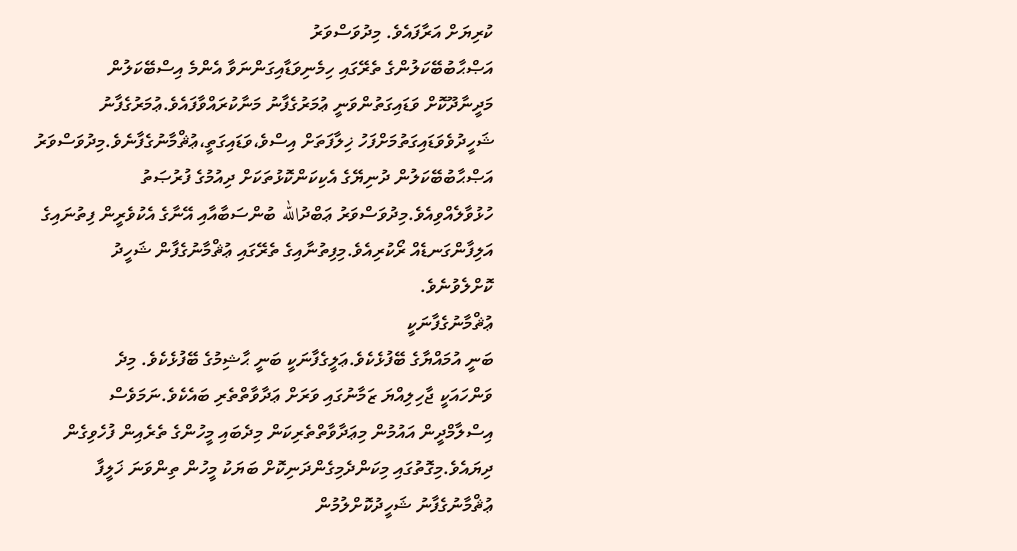ކުރިޔަށް އަރާފައެވެ. މިދުވަސްވަރު
އަޞްޙާބުބޭކަލުންގެ ތެރޭގައި ހިމެނިވަޑާއިގަންނަވާ އެންމެ އިސްބޭކަލުން
މަދީނާދޫކޮށް ވަޑައިގަތުންވަނީ ޢުމަރުގެފާނު މަނާކުރައްވާފައެވެ.ޢުމަރުގެފާނު
ޝަހީދުވެވަޑައިގަތުމަށްފަހު ޚިލާފަތަށް އިސްވެ،ވަޑައިގަތީ،ޢުޘްމާނުގެފާނެވެ.މިދުވަސްވަރު
އަޞްޙާބުބޭކަލުން ދުނިޔޭގެ އެކިކަންކޮޅުތަކަށް ދިއުމުގެ ފުރުޞަތު
ހުޅުވާލެއްވިއެވެ.މިދުވަސްވަރު ޢަބްދުالله ބުންސަބާއާއި އޭނާގެ އެކުވެރީން ފިތުނައިގެ
އަލިފާންގަނޑެއް ރޯކުރިއެވެ.މިފިތުނާއިގެ ތެރޭގައި ޢުޘްމާނުގެފާން ޝަހީދު
ކޮށްލެވުނެވެ.
ޢުޘްމާނުގެފާނަކީ
ބަނީ އުމައްޔާގެ ބޭފުޅެކެވެ.ޢަލީގެފާނަކީ ބަނީ ޙާޝިމުގެ ބޭފުޅެކެވެ. މިދެ
ވަންހައަކީ ޖާހިލިއްޔަ ޒަމާނުގައި ވަރަށް ޢަދާވާތްތެރި ބައެކެވެ.ނަމަވެސް
އިސްލާމްދީން އައުމުން މިޢަދާވާތްތެރިކަން މިދެބައި މީހުންގެ ތެރެއިން ފުހެވިގެން
ދިޔައެވެ.މިގޮތުގައި މިކަންދެމިގެންދަނިކޮށް ބަޔަކު މީހުން ތިންވަނަ ޚަލީފާ
ޢުޘްމާނުގެފާނު ޝަހީދުކޮށްލުމުން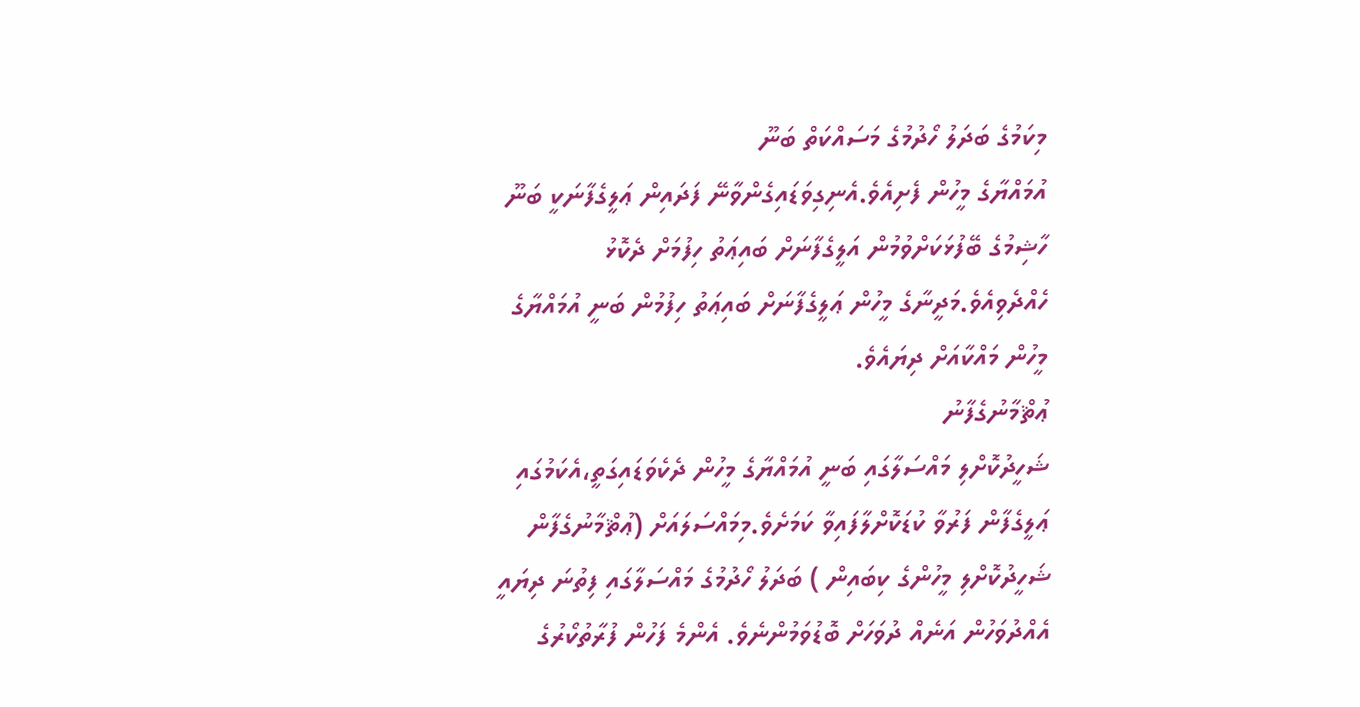މިކަމުގެ ބަދަލު ހޯދުމުގެ މަސައްކަތް ބަނޫ
އުމައްޔާގެ މީހުން ފެށިއެވެ.އެނިގިވަޑައިގެންވާނޭ ފަދައިން ޢަލީގެފާނަކީ ބަނޫ
ހާޝިމުގެ ބޭފުޅަކަށްވުމުން އަލީގެފާނަށް ބައިޢަތު ހިފުމަށް ދެކޮޅު
ހެއްދެވިއެވެ.މަދީނާގެ މީހުން ޢަލީގެފާނަށް ބައިޢަތު ހިފުމުން ބަނީ އުމައްޔާގެ
މީހުން މައްކާއަށް ދިޔައެވެ.
ޢުޘްމާނުގެފާނު
ޝަހީދުކޮށްލި މައްސަލާގައި ބަނީ އުމައްޔާގެ މީހުން ދެކެވަޑައިގަތީ،އެކަމުގައި
ޢަލީގެފާން ފަރުވާ ކުޑަކޮށްލާފައިވާ ކަމަށެވެ.މިމައްސަލައަށް (ޢުޘްމާނުގެފާން
ޝަހީދުކޮށްލި މީހުންގެ ކިބައިން ) ބަދަލު ހޯދުމުގެ މައްސަލާގައި ފިތުނަ ދިޔައީ
އެއްދުވަހުން އަނެއް ދުވަހަށް ބޮޑުވަމުންނެވެ. އެންމެ ފަހުން ފުރާތުކޯރުގެ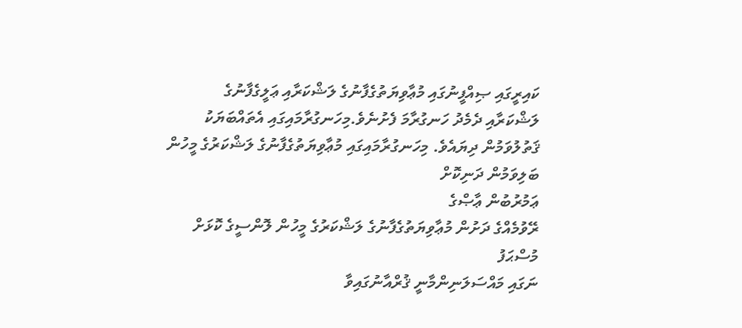ކައިރީގައި ޞިއްފީނުގައި މުޢާވިޔަތުގެފާނުގެ ލަޝްކަރާއި ޢަލީގެފާނުގެ
ލަޝްކަރާއި ދެމެދު ހަނގުރާމަ ފެށުނެވެ.މިހަނގުރާމައިގައި އެތައްބަޔަކު
ޤަތުލުވަމުން ދިޔައެވެ. މިހަނގުރާމައިގައި މުޢާވިޔަތުގެފާނުގެ ލަޝްކަރުގެ މީހުން
ބަލިވަމުން ދަނިކޮށް
ޢަމުރުބުން ޢާޞްގެ
ރޭވުމެއްގެ ދަށުން މުޢާވިޔަތުގެފާނުގެ ލަޝްކަރުގެ މީހުން ލޮންސީގެ ކޮޅަށް މުސްޙަފު
ނަގައި މައްސަލަނިންމާނީ ޤުރްއާނުގައިވާ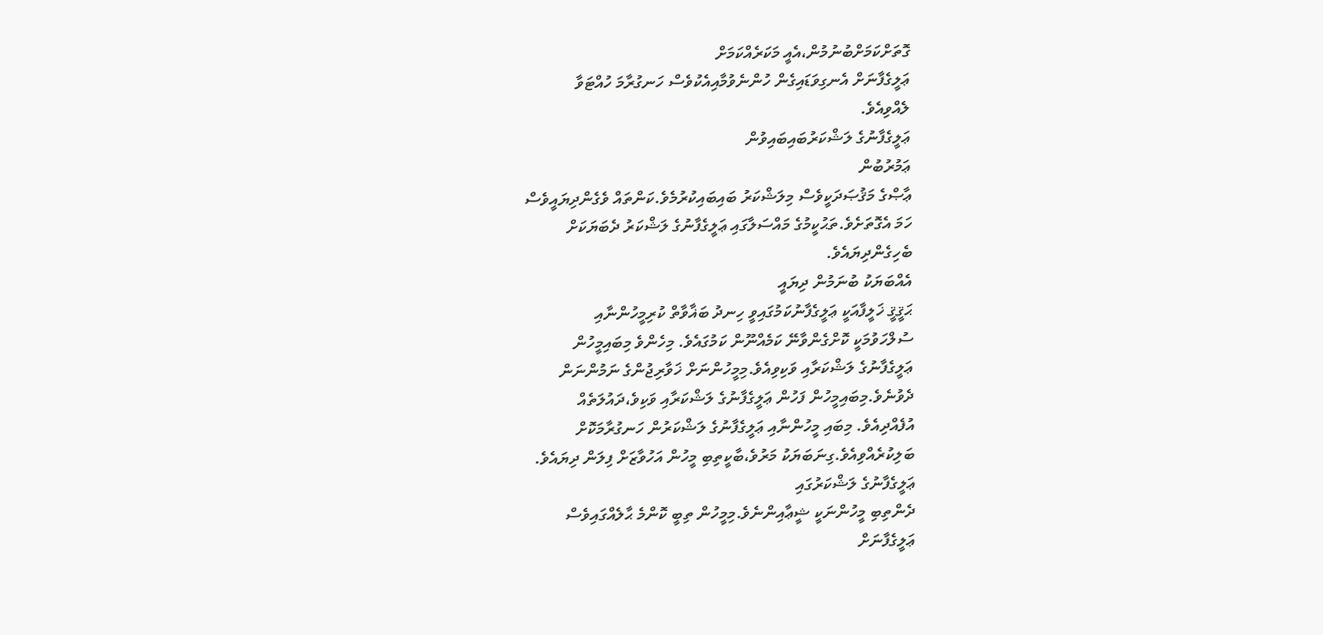ގޮތަށްކަމަށްބުނުމުން،އެއީ މަކަރެއްކަމަށް
ޢަލީގެފާނަށް އެނގިވަޑައިގެން ހުންނެވުމާއިއެކުވެސް ހަނގުރާމަ ހުއްޓަވާ
ލެއްވިއެވެ.
ޢަލީގެފާނުގެ ލަޝްކަރުބައިބައިވުން
ޢަމުރުބުން
ޢާޞްގެ މަޤުޞަދަކީވެސް މިލަޝްކަރު ބައިބައިކުރުމެވެ.ކަންތައް ވެގެންދިޔައީވެސް
ހަމަ އެގޮތަށެވެ.ތަޙުކީމުގެ މައްސަލާގައި ޢަލީގެފާނުގެ ލަޝްކަރު ދެބަޔަކަށް
ބެހިގެންދިޔައެވެ.
އެއްބަޔަކު ބުނަމުން ދިޔައީ
ޙަޤީޤީ ޚަލީފާއަކީ ޢަލީގެފާނުކަމުގައިވީ ހިނދު ބަޣާވާތް ކުރިމީހުންނާއި
ސުލްހަވުމަކީ ކޮށްގެންވާނޭ ކަމެއްނޫން ކަމުގައެވެ. މިހެންވެ މިބައިމީހުން
ޢަލީގެފާނުގެ ލަޝްކަރާއި ވަކިވިއެވެ.މިމީހުންނަށް ޚަވާރިޖުންގެ ނަމުންނަން
ދެވުނެވެ.މިބައިމީހުން ފަހުން ޢަލީގެފާނުގެ ލަޝްކަރާއި ވަކިވެ،ދައުލަތެއް
އުފެއްދިއެވެ. މިބައި މީހުންނާއި ޢަލީގެފާނުގެ ލަޝްކަރުން ހަނގުރާމަކޮށް
ބަލިކުރެއްވިއެވެ.ގިނަބަޔަކު މަރުވެ،ބާކީތިބި މީހުން އަހުވާޒަށް ފިލަން ދިޔައެވެ.
ޢަލީގެފާނުގެ ލަޝްކަރުގައި
ދެންތިބި މީހުންނަކީ ޝީޢާއިންނެވެ.މިމީހުން ތިބީ ކޮންމެ ޙާލެއްގައިވެސް
ޢަލީގެފާނަށް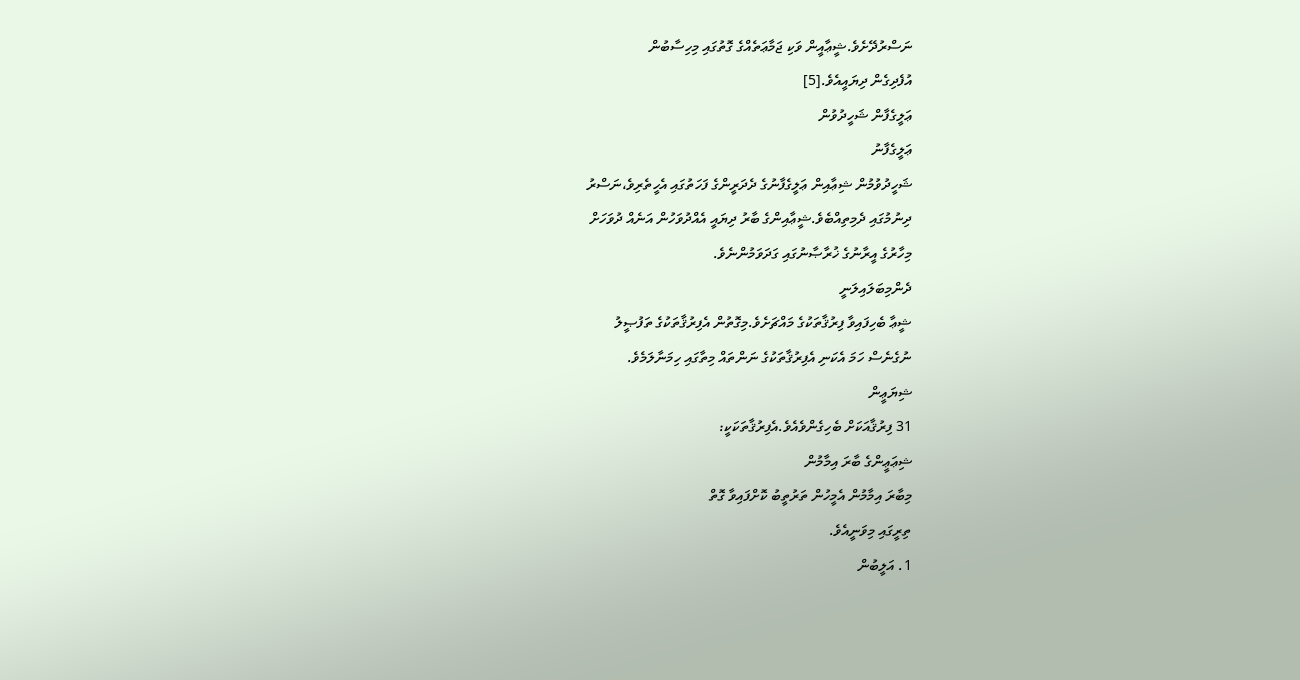ނަސްރުދޭށެވެ.ޝީޢާއީން ވަކި ޖަމާޢަތެއްގެ ގޮތުގައި މިހިސާބުން
އުފެދިގެން ދިޔައީއެވެ.[5]
ޢަލީގެފާން ޝަހީދުވުން
ޢަލީގެފާނު
ޝަހީދުވުމުން ޝިޢާއިން ޢަލީގެފާނުގެ ދެދަރީންގެ ފަހަތުގައި އެހީތެރިވެ،ނަސްރު
ދިނުމުގައި ދެމިތިއްބެވެ.ޝީޢާއިންގެ ބާރު ދިޔައީ އެއްދުވަހުން އަނެއް ދުވަހަށް
މިހާރުގެ އީރާނުގެ ޚުރާޞާނުގައި ގަދަވަމުންނެވެ.
ދެންމިބަލައިލަނީ
ޝީޢާ ބެހިފައިވާ ފިރުޤާތަކުގެ މައްޗަށެވެ.މިގޮތުން އެފިރުޤާތަކުގެ ތަފުޞީލު
ނުގެނެސް ހަމަ އެކަނި އެފިރުޤާތަކުގެ ނަންތައް މިތާގައި ހިމަނާލަމެވެ.
ޝިޔަޢީން
31 ފިރުޤާއަކަށް ބެހިގެންވެއެވެ.އެފިރުޤާތަކަކީ:
ޝިޢަޢީންގެ ބާރަ އިމާމުން
މިބާރަ އިމާމުން އެމީހުން ތަރުތީބު ކޮށްފައިވާ ގޮތް
ތިރީގައި މިވަނީއެވެ.
1. އަލީބުން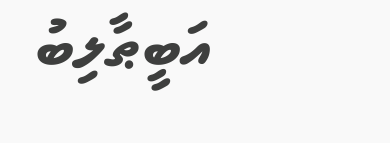އަބީޠާލިބު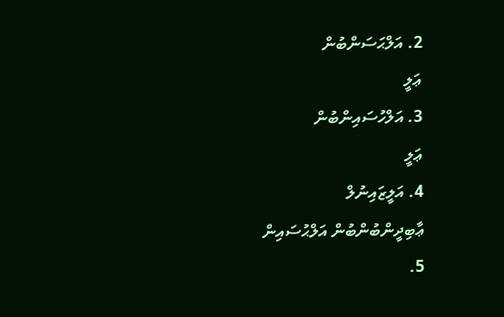2. އަލްޙަސަންބުން
ޢަލީ
3. އަލްހުސައިންބުން
ޢަލީ
4. އަލީޒައިނުލް
ޢާބިދީންބުންބުން އަލްޙުސައިން
5.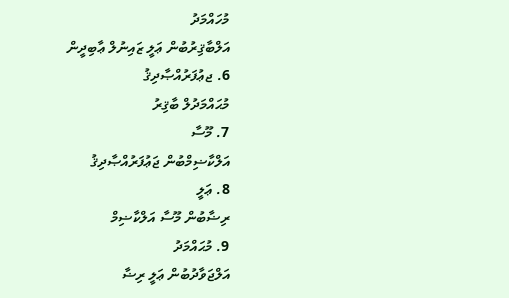މުހައްމަދު
އަލްބާޤިރުބުން ޢަލީ ޒައިނުލް ޢާބިދީން
6. ޖޢުފަރުއްޞާދިޤު
މުޙައްމަދުލް ބާޤިރު
7. މޫސާ
އަލްކާޟިމްބުން ޖަޢުފަރުއްޞާދިޤު
8. ޢަލީ
ރިޟާބުން މޫސާ އަލްކާޟިމް
9. މުޙައްމަދު
އަލްޖަވާދުބުން ޢަލީ ރިޟާ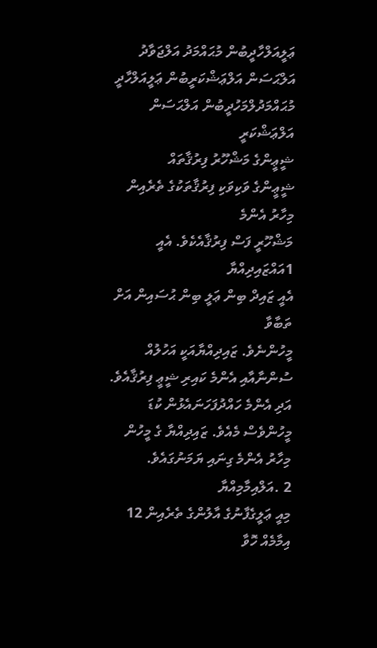ޢަލީއަލްހާދީބުން މުޙައްމަދު އަލްޖަވާދު
އަލްޙަސަން އަލްޢަޝްކަރީބުން ޢަލީއަލްހާދީ
މުޙައްމަދުލްމަހުދީބުން އަލްޙަސަން އަލްޢަޝްކަރީ
ޝީޢީންގެ މަޝްހޫރު ފިރުޤާތައް
ޝީޢީންގެ ވަކިވަކި ފިރުޤާތަކުގެ ތެރެއިން މިހާރު އެންމެ
މަޝްހޫރީ ފަސް ފިރުޤާއެކެވެ. އެއީ
1އައްޒައިދިއްޔާ
އެއީ ޒައިދް ބިން ޢަލީ ބިން ޙުސައިން އަށް ތަބާވާ
މީހުންނެވެ. ޒައިދިއްޔާއަކީ އަހުލުއް ސުންނާއާއި އެންމެ ކައިރި ޝީޢީ ފިރުޤާއެވެ. އަދި އެންމެ ހައްދުފަހަނައެޅުން ކުޑަ މީހުންވެސް މެއެވެ. ޒައިދިއްޔާ ގެ މީހުން މިހާރު އެންމެ ގިނައި ޔަމަނުގައެވެ.
2 .އަލްއިމާމިއްޔާ
މިއީ ޢަލީގެފާނުގެ އާލުންގެ ތެރެއިން 12 އިމާމެއް ހޮވާ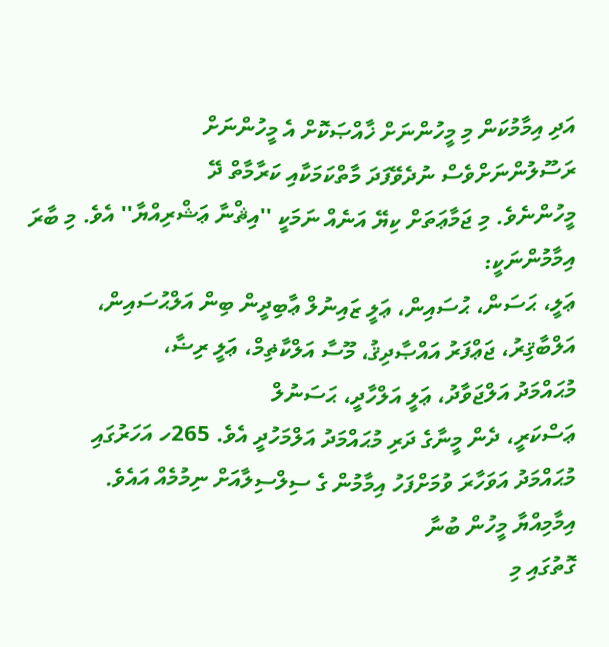އަދި އިމާމުކަން މި މީހުންނަށް ޚާއްޞަކޮށް އެ މީހުންނަށް
ރަސޫލުންނަށްވެސް ނުދެވޭފަދަ މާތްކަމަކާއި ކަރާމާތް ދޭ
މީހުންނެވެ. މި ޖަމާޢަތަށް ކިޔޭ އަނެއް ނަމަކީ ''އިޘްނާ ޢަޝްރިއްޔާ'' އެވެ. މި ބާރަ އިމާމުންނަކީ:
ޢަލީ، ޙަސަން، ޙުސައިން، ޢަލީ ޒައިނުލް ޢާބިދީން ބިން އަލްޙުސައިން،
އަލްބާޤިރު، ޖަޢްފަރު އައްޞާދިޤު، މޫސާ އަލްކާޡިމް، ޢަލީ ރިޟާ،
މުޙައްމަދު އަލްޖަވާދު، ޢަލީ އަލްހާދީ، ޙަސަނުލް
ޢަސްކަރީ، ދެން މީނާގެ ދަރި މުޙައްމަދު އަލްމަހުދީ އެވެ. 265ހ އަހަރުގައި
މުޙައްމަދު އަވަހާރަ ވުމަށްފަހު އިމާމުން ގެ ސިލްސިލާއަށް ނިމުމެއް އައެވެ.
އިމާމިއްޔާ މީހުން ބުނާ
ގޮތުގައި މި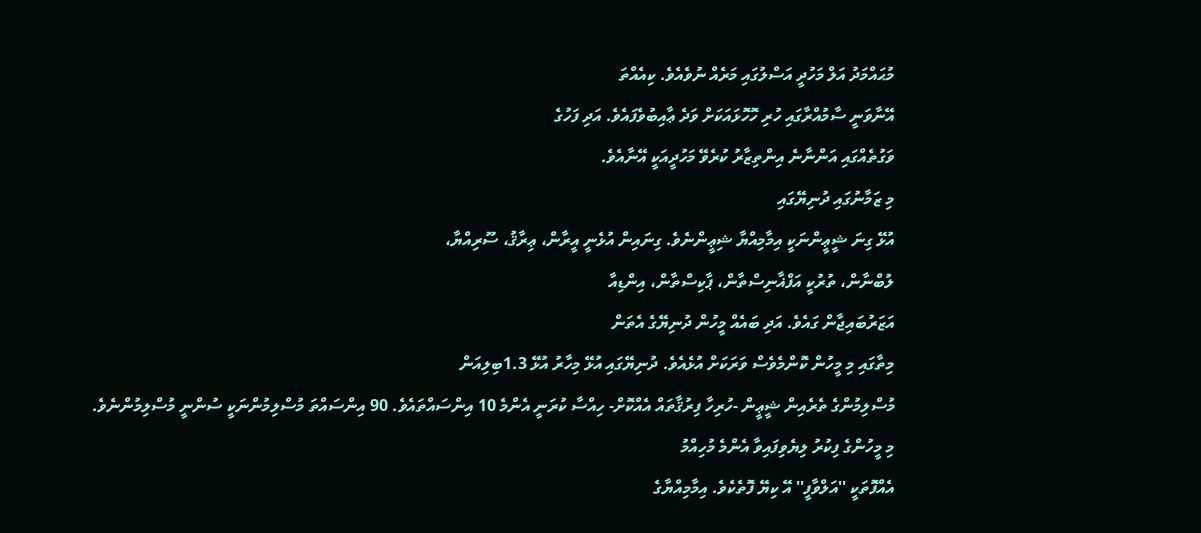މުޙައްމަދު އަލް މަހުދީ އަސްލުގައި މަރެއް ނުވެއެވެ. ކިއެއްތަ
އޭނާވަނީ ސާމުއްރާގައި ހުރި ހޮހޮޅައަކަށް ވަދެ ޢާއިބުވެފައެވެ. އަދި ފަހުގެ
ވަގުތެއްގައި އަންނާނެ އިންތިޒާރު ކުރެވޭ މަހުދީއަކީ އޭނާއެވެ.
މި ޒަމާނުގައި ދުނިޔޭގައި
އުޅޭ ގިނަ ޝީޢީންނަކީ އިމާމިއްޔާ ޝިޢީންނެވެ. ގިނައިން އުޅެނީ އީރާން، ޢިރާޤު، ސޫރިއްޔާ،
ލުބްނާން، ތުރުކީ އަފްޣާނިސްތާން، ޕާކިސްތާން، އިންޑިއާ
އަޒަރުބައިޖާން ގައެވެ. އަދި ބައެއް މީހުން ދުނިޔޭގެ އެތަން
މިތާގައި މި މީހުން ކޮންމެވެސް ވަރަކަށް އުޅެއެވެ. ދުނިޔޭގައި އުޅޭ މިހާރު އުޅޭ 1.3ބިލިއަން
މުސްލިމުންގެ ތެރެއިން ޝީޢީން -ހުރިހާ ފިރުޤާތައް އެއްކޮށް- ހިއްސާ ކުރަނީ އެންމެ 10 އިންސައްތައެވެ. 90 އިންސައްތަ މުސްލިމުންނަކީ ސުންނީ މުސްލިމުންނެވެ.
މި މީހުންގެ ފިކުރު ލިޔެވިފައިވާ އެންމެ މުހިއްމު
އެއްފޮތަކީ ''އަލްވާފީ'' އޭ ކިޔޭ ފޮތެކެވެ. އިމާމިއްޔާގެ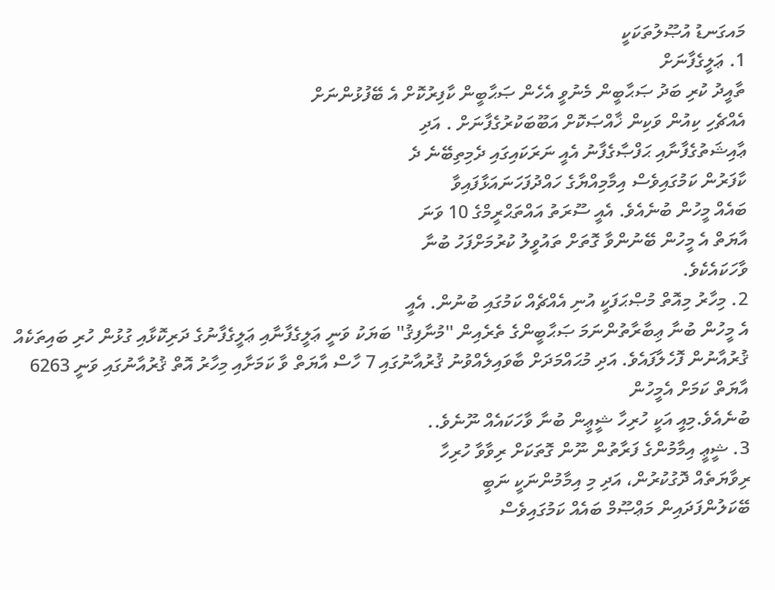މައގަނޑު އުޞޫލުތަކަކީ
1. ޢަލީގެފާނަށް
ތާއީދު ކުރި ބަދު ޞަޙާބީން މެނުވީ އެހެން ޞަޙާބީން ކާފިރުކޮށް އެ ބޭފުޅުންނަށް
އެއްޗެހި ކިއުން ވަކިން ޚާއްޞަކޮށް އަބޫބަކުރުގެފާނަށް . އަދި
ޢާއިޝަތުގެފާނާއި ޙަފްޞާގެފާނު އެއީ ނަރަކައިގައި ދެމިތިބޭނެ ދެ
ކާފަރުން ކަމުގައިވެސް އިމާމިއްޔާގެ ހައްދުފަހަނައަޅާފައިވާ
ބައެއް މީހުން ބުނެއެވެ. އެއީ ސޫރަތު އައްތަޙްރީމްގެ 10 ވަނަ
އާޔަތް އެ މީހުން ބޭނުންވާ ގޮތަށް ތައުވީލު ކުރުމަށްފަހު ބުނާ
ވާހަކައެކެވެ.
2. މިހާރު މިއޮތް މުޞްޙަފަކީ އުނި އެއްޗެއް ކަމުގައި ބުނުން. އެއީ
އެ މީހުން ބުނާ ޢިބާރާތުންނަމަ ޞަޙާބީންގެ ތެރެއިން ''މުނާފިޤު'' ބަޔަކު ވަނީ ޢަލީގެފާނާއި ޢަލީގެފާނުގެ ދަރިކޮޅާއި ގުޅުން ހުރި ބައިތަކެއް ޤުރުއާނުން ފޮހެލާފައެވެ. އަދި މުޙައްމަދަށް ބާވައިލެއްވުނު ޤުރުއާނުގައި 7 ހާސް އާޔަތް ވާ ކަމަށާއި މިހާރު އޮތް ޤުރުއާނުގައި ވަނީ 6263 އާޔަތް ކަމަށް އެމީހުން
ބުނެއެވެ.މިއީ އަކީ ހުރިހާ ޝީޢީން ބުނާ ވާހަކައެއް ނޫނެވެ..
3. ޝީޢީ އިމާމުންގެ ފަރާތުން ނޫން ގޮތަކަށް ރިވާވާ ހުރިހާ
ރިވާޔަތެއް ދޮގުކުރުން، އަދި މި އިމާމުންނަކީ ނަބީ
ބޭކަލުންފަދައިން މަޢްޞޫމް ބައެއް ކަމުގައިވެސް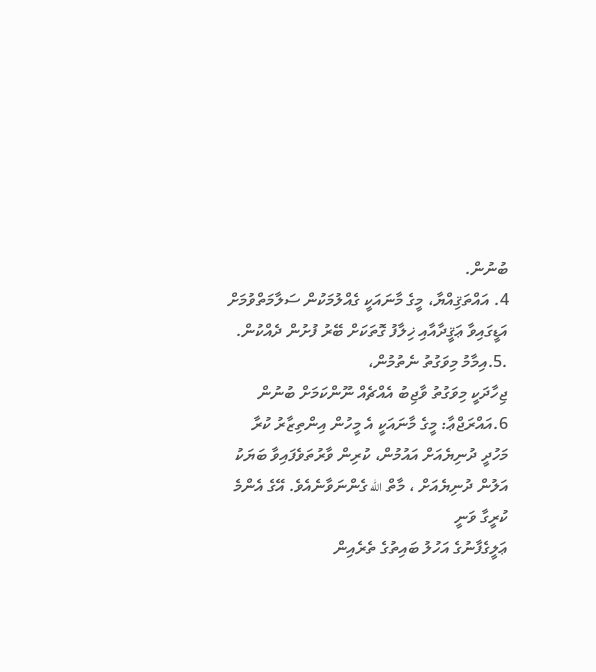ބުނުން.
4. އައްތަޤިއްޔާ، މީގެ މާނައަކީ ގެއްލުމަކުން ސަލާމަތްވުމަށް
އަޑީގައިވާ ޢަޤީދާއާއި ޚިލާފު ގޮތަކަށް ބޭރު ފުށުން ދެއްކުން.
.5.އިމާމު މިވަގުތު ނެތުމުން،
ޖިހާދަކީ މިވަގުތު ވާޖިބު އެއްޗެއް ނޫންކަމަށް ބުނުން
6.އައްރަޖްޢާ: މީގެ މާނައަކީ އެ މީހުން އިންތިޒާރު ކުރާ
މަހުދީ ދުނިޔެއަށް އައުމުން، ކުރިން ވާރުތަވެފައިވާ ބަޔަކު
އަލުން ދުނިޔެއަށް ، މާތް الله ގެންނަވާނެއެވެ. އޭގެ އެންމެ ކުރީގާ ވަނީ
ޢަލީގެފާނުގެ އަހުލު ބައިތުގެ ތެރެއިން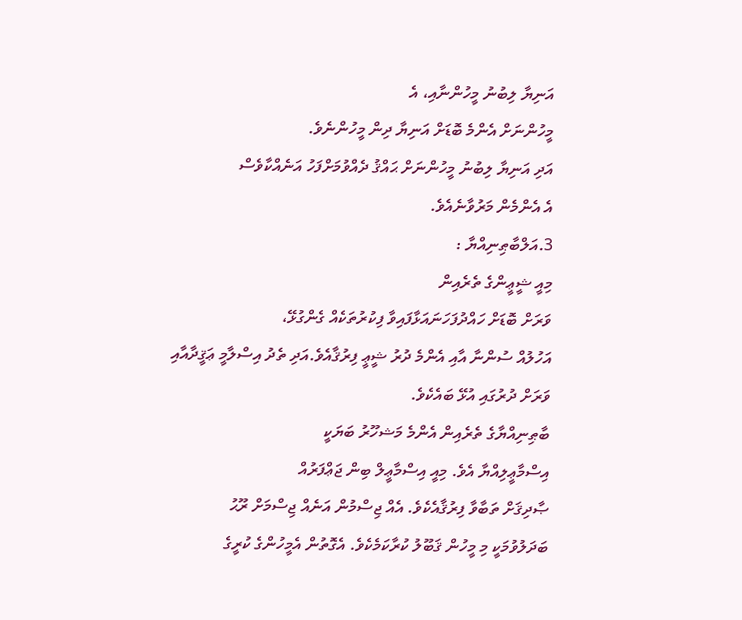އަނިޔާ ލިބުނު މީހުންނާއި، އެ
މީހުންނަށް އެންމެ ބޮޑަށް އަނިޔާ ދިން މީހުންނެވެ.
އަދި އަނިޔާ ލިބުނު މީހުންނަށް ޙައްޤު ދެއްވުމަށްފަހު އަނެއްކާވެސް
އެ އެންމެން މަރުވާނެއެވެ.
3.އަލްބާޠިނިއްޔާ :
މިއީ ޝީޢީންގެ ތެރެއިން
ވަރަށް ބޮޑަށް ހައްދުފަހަނައަޅާފައިވާ ފިކުރުތަކެއް ގެންގުޅޭ،
އަހުލުއް ސުންނާ އާއި އެންމެ ދުރު ޝީޢީ ފިރުޤާއެވެ.އަދި ތެދު އިސްލާމީ ޢަޤީދާއާއި
ވަރަށް ދުރުގައި އުޅޭ ބައެކެވެ.
ބާޠިނިއްޔާގެ ތެރެއިން އެންމެ މަޝހޫރު ބަޔަކީ
އިސްމާޢީލިއްޔާ އެވެ. މިއީ އިސްމާޢީލް ބިން ޖަޢްފަރުއް
ޞާދިޤަށް ތަބާވާ ފިރުޤާއެކެވެ. އެއް ޖިސްމުން އަނެއް ޖިސްމަށް ރޫޙު
ބަދަލުވުމަކީ މި މީހުން ޤަބޫލު ކުރާކަމެކެވެ. އެގޮތުން އެމީހުންގެ ކުރީގެ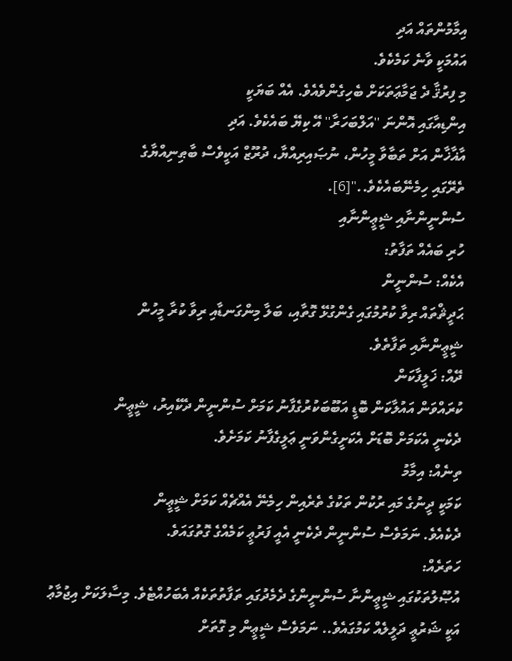އިމާމުންތައް އަދި
އައުމަކީ ވާނެ ކަމެކެވެ.
މި ފިރުޤާ ދެ ޖަމާޢަތަކަށް ބެހިގެންވެއެވެ. އެއް ބަޔަކީ
އިންޑިއާގައި އޮންނަ ''އަލްބަހަރާ'' އޭ ކިޔޭ ބައެކެވެ. އަދި
އާޣާޚާން އަށް ތަބާވާ މީހުން، ނުޞައިރިއްޔާ، ދުރޫޒް އަކީވެސް ބާޠިނިއްޔާގެ
ތެރޭގައި ހިމެނޭބައެކެވެ.."[6].
ސުންނީންނާއި ޝީޢީންނާއި
ހުރި ބައެއް ތަފާތު:
އެކެއް: ސުންނީން
ޙަދީޘްތައް ރިވާ ކުރުމުގައި ގެންގުޅޭ ގޮތާއި، ބަލާ މިންގަނޑާއި ރިވާ ކުރާ މީހުން
ޝީޢީންނާއި ތަފާތެވެ.
ދޭއް: ޚަލީފާކަން
ކުރައްވަން އައުލާކަން ބޮޑީ އަބޫބަކުރުގެފާނު ކަމަށް ސުންނީން ދެކޭއިރު، ޝީޢީން
ދެކެނީ އެކަމަށް ބޮޑަށް އެކަށީގެންވަނީ ޢަލީގެފާނު ކަމަށެވެ.
ތިނެއް: އިމާމު
ކަމަކީ ދީނުގެ މައި ރުކުން ތަކުގެ ތެރެއިން ހިމެނޭ އެއްޗެއް ކަމަށް ޝީޢީން
ދެކެއެވެ. ނަމަވެސް ސުންނީން ދެކެނީ އެއީ ފަރުޢީ ކަމެއްގެ ގޮތުގައަވެ.
ހަތަރެއް:
އުޞޫލުތަކުގައި ޝީޢީންނާ ސުންނީންގެ ދެމެދުގައި ތަފާތުތަކެއް އެބަހުއްޓެވެ. މިސާލަކަށް އިޖުމާޢު އަކީ ޝަރުޢީ ދަލީލެއް ކަމުގައެވެ.. ނަމަވެސް ޝީޢީން މި ގޮތަށް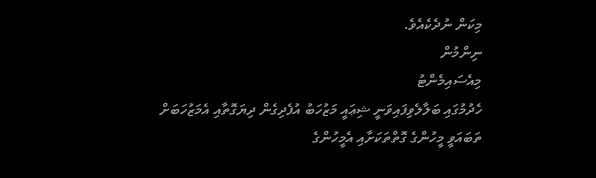މިކަން ނުދެކެއެވެ.
ނިންމުން
މިއެސައިމެންޓު
ހެދުމުގައި ބަލާލެވިފައިވަނީ ޝިޢައީ މަޒުހަބު އުފެދިގެން ދިޔަގޮތާއި އެމަޒުހަބަށް
ތަބައަވީ މީހުންގެ ގޮތްތަކަށާއި އެމީހުންގެ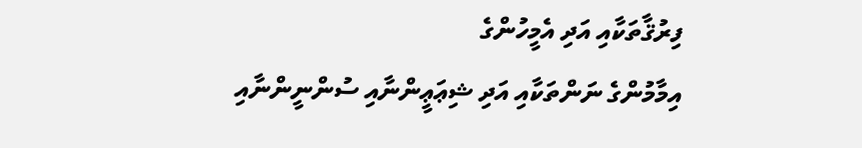ފިރުޤާތަކާއި އަދި އެމީހުންގެ
އިމާމުންގެ ނަންތަކާއި އަދި ޝިޢަޢީންނާއި ސުންނީންނާއި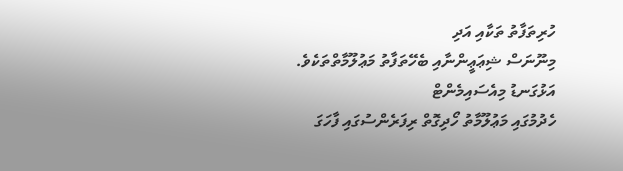ހުރިތަފާތު ތަކާއި އަދި
މިނޫނަސް ޝިޢަޢީންނާއި ބެހޭތަފާތު މަޢުލޫމާތްތަކެވެ. އަޅުގަނޑު މިއެސައިމެންޓް
ހެދުމުގައި މަޢުލޫމާތު ހޯދިގޮތް ރިފަރެންސުގައި ފާހަގަ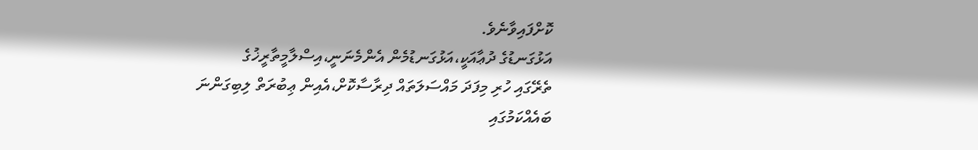ކޮށްފައިވާނެވެ.
އަޅުގަނޑުގެ ދުޢާއަކީ،އަޅުގަނޑުމެން އެންމެނަނީ،އިސްލާމީތާރީޚުގެ
ތެރޭގައި ހުރި މިފަދަ މައްސަލަތައް ދިރާސާކޮށް،އެއިން ޢިބުރަތް ލިބިގަންނަ
ބައެއްކަމުގައި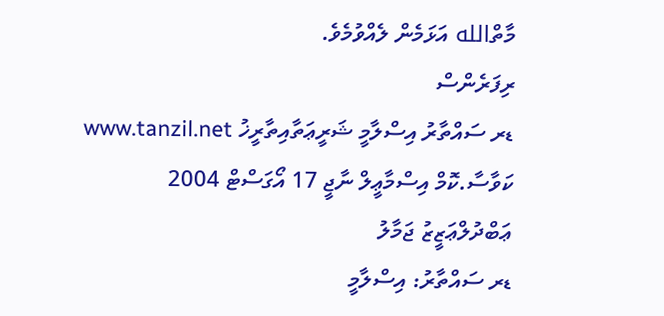މާތްالله އަޅަމެން ލެއްވުމެވެ.
ރިފަރެންސް
ޑރ ސައްތާރު އިސްލާމީ ޝަރީޢަތާއިތާރީޚު www.tanzil.net
ކަވާސާ.ކޮމް އިސްމާޢީލް ނާޖީ 17 އޯގަސްޓް 2004
ޢަބްދުލްޢަޒީޒު ޖަމާލު
ޑރ ސައްތާރު: އިސްލާމީ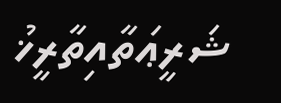ޝަރީޢަތާއިތާރީޚު